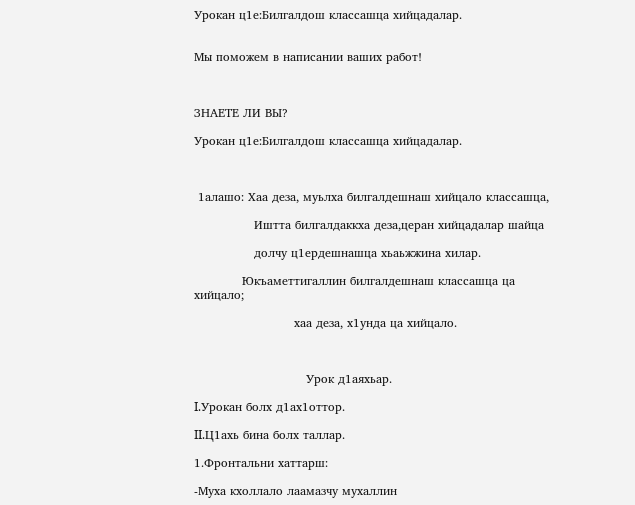Урокан ц1е:Билгалдош классашца хийцадалар.


Мы поможем в написании ваших работ!



ЗНАЕТЕ ЛИ ВЫ?

Урокан ц1е:Билгалдош классашца хийцадалар.



 1алашо: Хаа деза, муьлха билгалдешнаш хийцало классашца,

               Иштта билгалдаккха деза,церан хийцадалар шайца

               долчу ц1ердешнашца хьаьжжина хилар.

            Юкъаметтигаллин билгалдешнаш классашца ца хийцало;

                         хаа деза, х1унда ца хийцало.



                            Урок д1аяхьар.

Ι.Урокан болх д1ах1оттор.

ΙΙ.Ц1ахь бина болх таллар.

1.Фронтальни хаттарш:

-Муха кхоллало лаамазчу мухаллин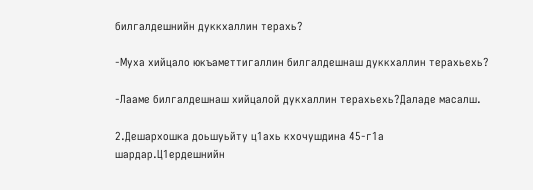билгалдешнийн дуккхаллин терахь?

-Муха хийцало юкъаметтигаллин билгалдешнаш дуккхаллин терахьехь?

-Лааме билгалдешнаш хийцалой дукхаллин терахьехь?Даладе масалш.

2.Дешархошка доьшуьйту ц1ахь кхочушдина 45-г1а шардар.Ц1ердешнийн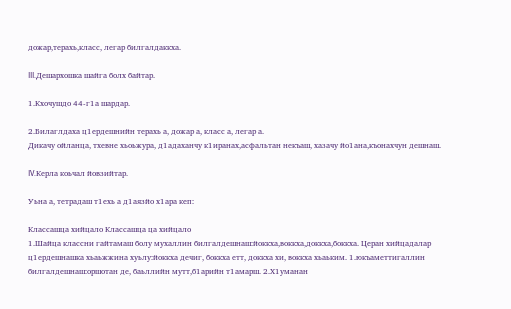дожар,терахь,класс, легар билгалдаккха.

ΙΙΙ.Дешархошка шайга болх байтар.

1.Кхочушдо 44-г1а шардар.

2.Билаглдаха ц1ердешнийн терахь а, дожар а, класс а, легар а.
Дикачу ойланца, тхевне хьоьжура, д1адаханчу к1иранах,асфальтан некъаш, хазачу йо1ана,къонахчун дешнаш.

ΙV.Керла коьчал йовзийтар.

Уьна а, тетрадаш т1ехь а д1аязйо х1ара кеп:

Классашца хийцало Классашца ца хийцало
1.Шайца классни гайтамаш болу мухаллин билгалдешнаш:йоккха,воккха,доккха,боккха. Церан хийцадалар ц1ердешнашка хьаьжжина хуьлу:йоккха дечиг, боккха етт, доккха хи, воккха хьаьким. 1.юкъаметтигаллин билгалдешнаш:оршотан де, баьллийн мутт,б1арийн т1амарш. 2.Х1уманан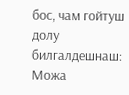бос, чам гойтуш долу билгалдешнаш: Можа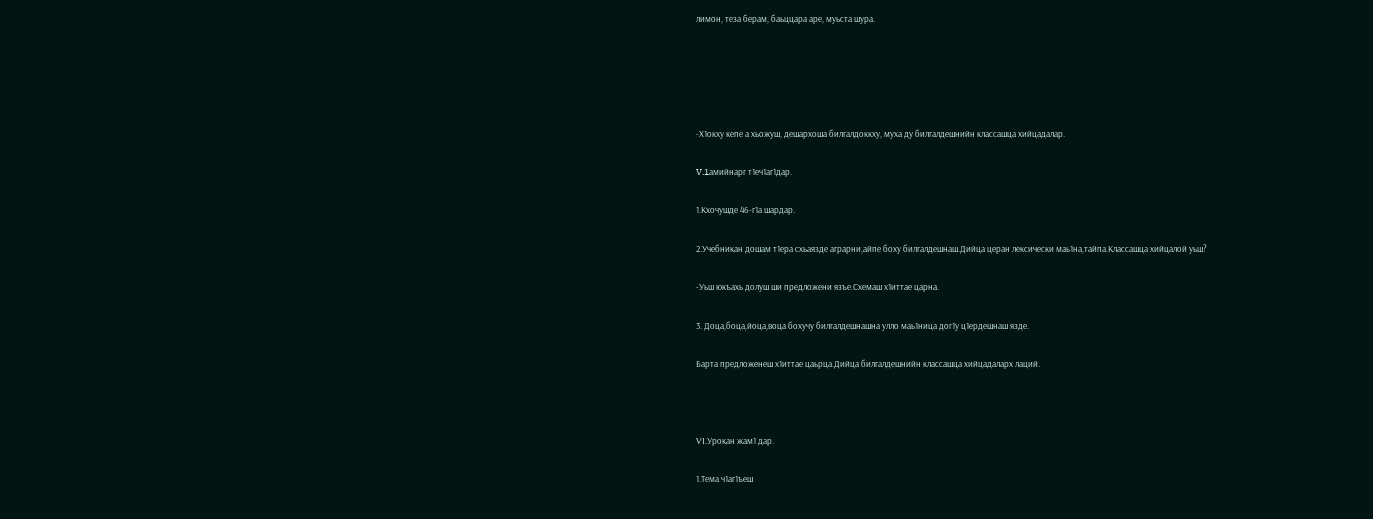лимон, теза берам, баьццара аре, муьста шура.





-Х1окху кепе а хьожуш, дешархоша билгалдоккху, муха ду билгалдешнийн классашца хийцадалар.

V.1амийнарг т1еч1аг1дар.

1.Кхочушде 46-г1а шардар.

2.Учебникан дошам т1ера схьаязде аграрни,айпе боху билгалдешнаш.Дийца церан лексически маь1на,тайпа.Классашца хийцалой уьш?

-Уьш юкъахь долуш ши предложени язъе.Схемаш х1иттае царна.

3. Доца,боца,йоца,воца бохучу билгалдешнашна улло маь1ница дог1у ц1ердешнаш язде.

Барта предложенеш х1иттае цаьрца.Дийца билгалдешнийн классашца хийцадаларх лаций.



VΙ.Урокан жам1 дар.

1.Тема ч1аг1ъеш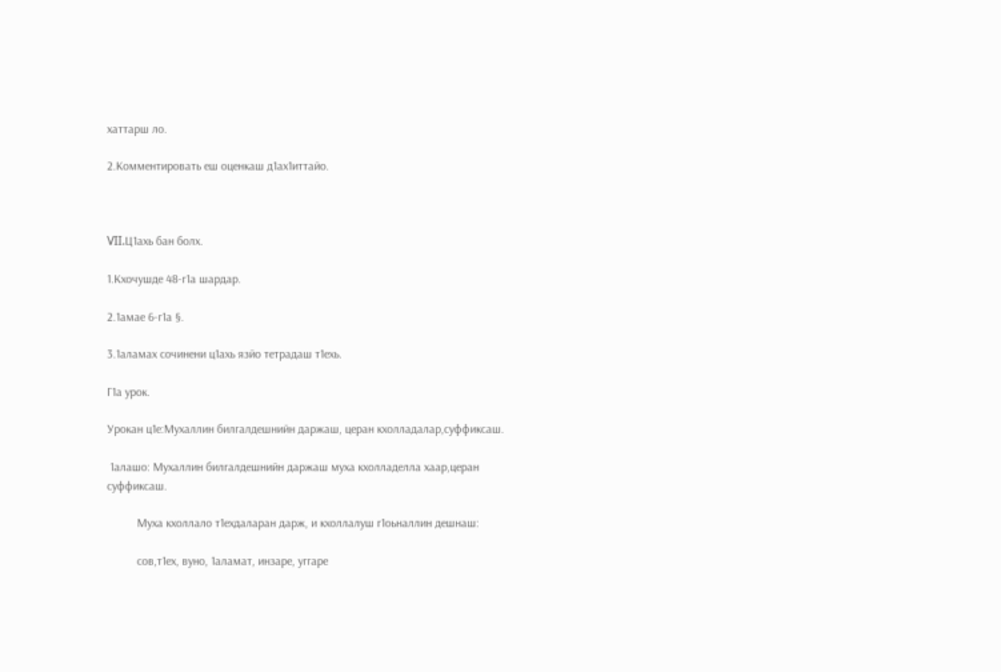хаттарш ло.

2.Комментировать еш оценкаш д1ах1иттайо.



VΙΙ.Ц1ахь бан болх.

1.Кхочушде 48-г1а шардар.

2.1амае 6-г1а §.

3.1аламах сочинени ц1ахь язйо тетрадаш т1ехь.

Г1а урок.

Урокан ц1е:Мухаллин билгалдешнийн даржаш, церан кхолладалар,суффиксаш.

 1алашо: Мухаллин билгалдешнийн даржаш муха кхолладелла хаар,церан суффиксаш.

          Муха кхоллало т1ехдаларан дарж, и кхоллалуш г1оьналлин дешнаш:

          сов,т1ех, вуно, 1аламат, инзаре, уггаре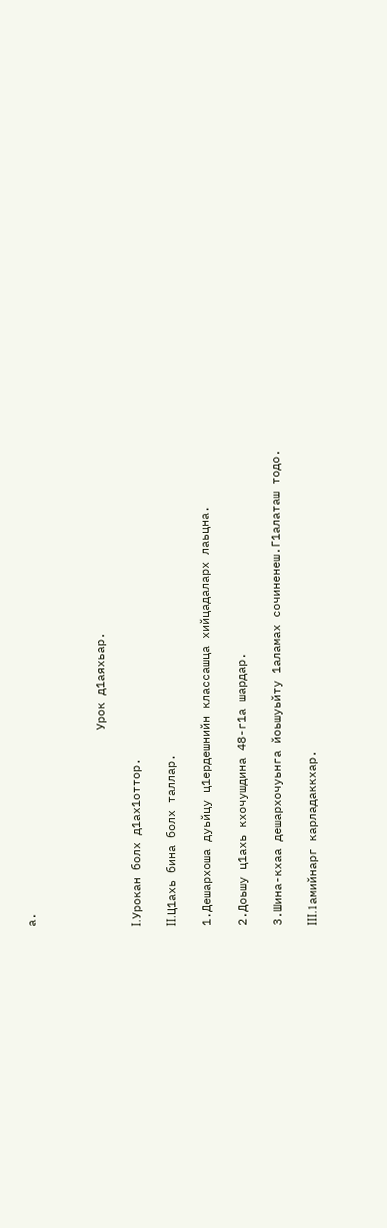а.



                            Урок д1аяхьар.

Ι.Урокан болх д1ах1оттор.

ΙΙ.Ц1ахь бина болх таллар.

1.Дешархоша дуьйцу ц1ердешнийн классашца хийцадаларх лаьцна.

2.Доьшу ц1ахь кхочушдина 48-г1а шардар.

3.Шина-кхаа дешархочуьнга йоьшуьйту 1аламах сочиненеш.Г1алаташ тодо.

ΙΙΙ.1амийнарг карладаккхар.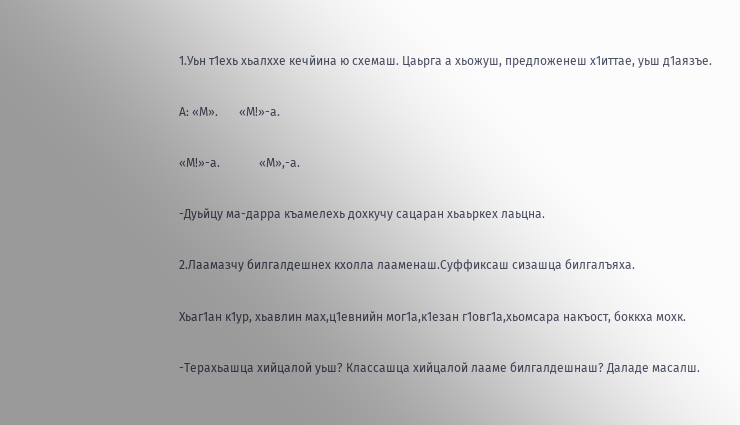1.Уьн т1ехь хьалххе кечйина ю схемаш. Цаьрга а хьожуш, предложенеш х1иттае, уьш д1аязъе.

А: «М».       «М!»-а.

«М!»-а.             «М»,-а.

-Дуьйцу ма-дарра къамелехь дохкучу сацаран хьаьркех лаьцна.

2.Лаамазчу билгалдешнех кхолла лааменаш.Суффиксаш сизашца билгалъяха.

Хьаг1ан к1ур, хьавлин мах,ц1евнийн мог1а,к1езан г1овг1а,хьомсара накъост, боккха мохк.

-Терахьашца хийцалой уьш? Классашца хийцалой лааме билгалдешнаш? Даладе масалш.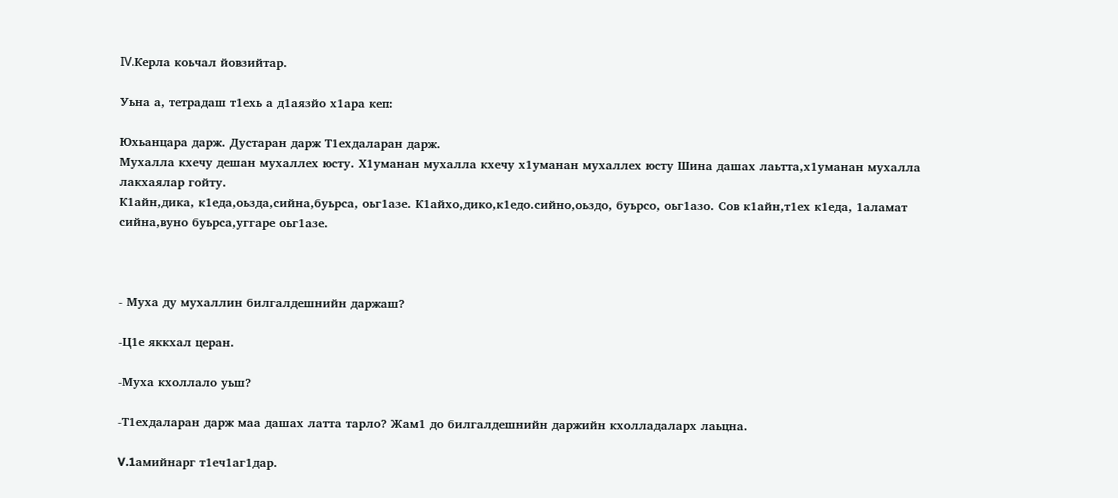ΙV.Керла коьчал йовзийтар.

Уьна а, тетрадаш т1ехь а д1аязйо х1ара кеп:

Юхьанцара дарж. Дустаран дарж Т1ехдаларан дарж.
Мухалла кхечу дешан мухаллех юсту. Х1уманан мухалла кхечу х1уманан мухаллех юсту Шина дашах лаьтта,х1уманан мухалла лакхаялар гойту.
К1айн,дика, к1еда,оьзда,сийна,буьрса, оьг1азе. К1айхо,дико,к1едо.сийно,оьздо, буьрсо, оьг1азо. Сов к1айн,т1ех к1еда, 1аламат сийна,вуно буьрса,уггаре оьг1азе.



- Муха ду мухаллин билгалдешнийн даржаш?

-Ц1е яккхал церан.

-Муха кхоллало уьш?

-Т1ехдаларан дарж маа дашах латта тарло? Жам1 до билгалдешнийн даржийн кхолладаларх лаьцна.

V.1амийнарг т1еч1аг1дар.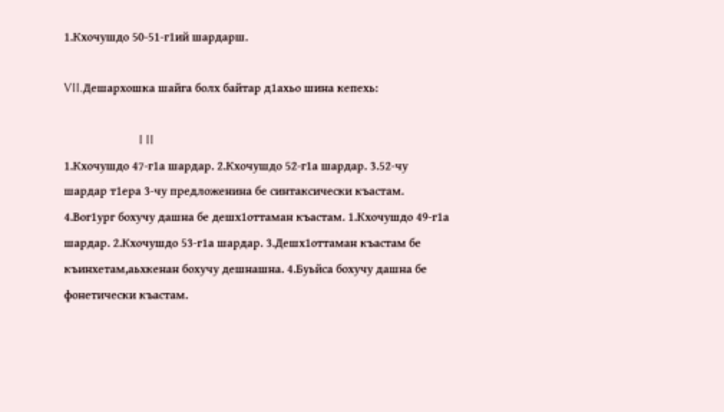1.Кхочушдо 50-51-г1ий шардарш.

VΙΙ.Дешархошка шайга болх байтар д1ахьо шина кепехь:

                         Ι ΙΙ
1.Кхочушдо 47-г1а шардар. 2.Кхочушдо 52-г1а шардар. 3.52-чу шардар т1ера 3-чу предложенина бе синтаксически къастам. 4.Вог1ург бохучу дашна бе дешх1оттаман къастам. 1.Кхочушдо 49-г1а шардар. 2.Кхочушдо 53-г1а шардар. 3.Дешх1оттаман къастам бе къинхетам,аьхкенан бохучу дешнашна. 4.Буьйса бохучу дашна бе фонетически къастам.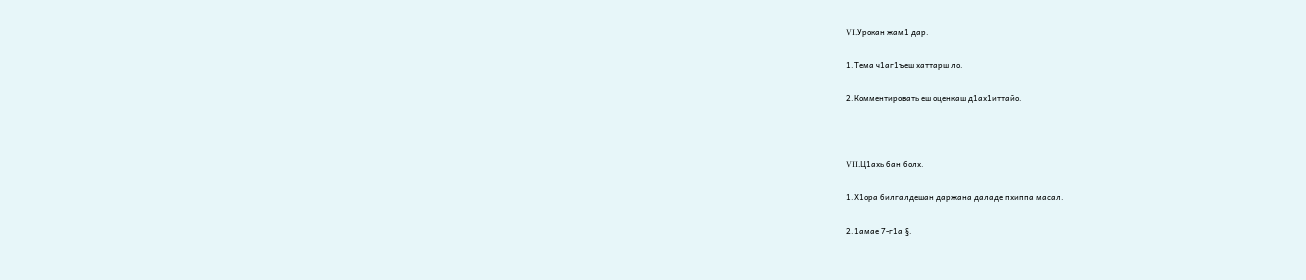VΙ.Урокан жам1 дар.

1.Тема ч1аг1ъеш хаттарш ло.

2.Комментировать еш оценкаш д1ах1иттайо.



VΙΙ.Ц1ахь бан болх.

1.Х1ора билгалдешан даржана даладе пхиппа масал.

2.1амае 7-г1а §.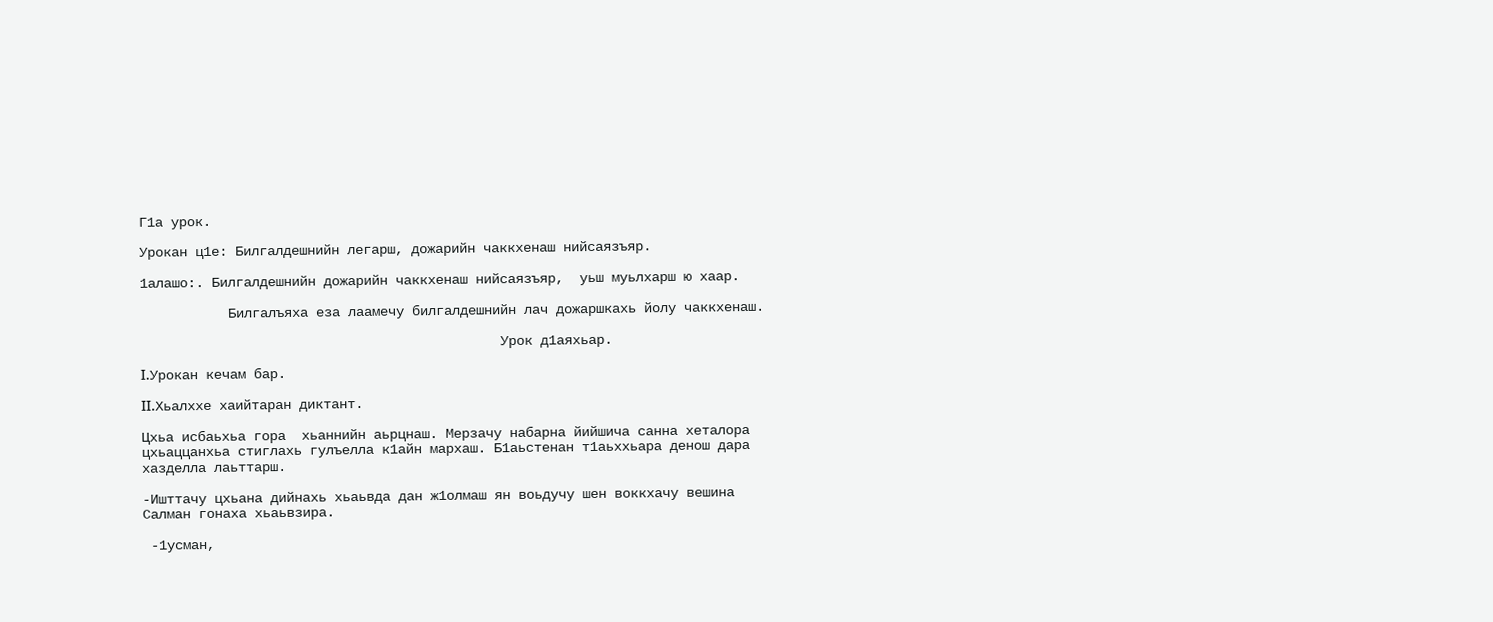Г1а урок.

Урокан ц1е: Билгалдешнийн легарш, дожарийн чаккхенаш нийсаязъяр.

1алашо:. Билгалдешнийн дожарийн чаккхенаш нийсаязъяр,  уьш муьлхарш ю хаар.

           Билгалъяха еза лаамечу билгалдешнийн лач дожаршкахь йолу чаккхенаш.

                                             Урок д1аяхьар.

Ι.Урокан кечам бар.

ΙΙ.Хьалххе хаийтаран диктант.

Цхьа исбаьхьа гора  хьаннийн аьрцнаш. Мерзачу набарна йийшича санна хеталора цхьаццанхьа стиглахь гулъелла к1айн мархаш. Б1аьстенан т1аьххьара денош дара хазделла лаьттарш.

-Ишттачу цхьана дийнахь хьаьвда дан ж1олмаш ян воьдучу шен воккхачу вешина Салман гонаха хьаьвзира.

 -1усман,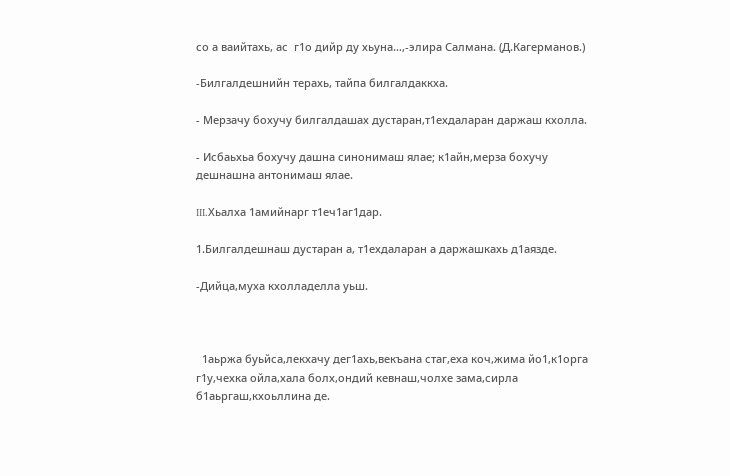со а ваийтахь, ас  г1о дийр ду хьуна…,-элира Салмана. (Д.Кагерманов.)

-Билгалдешнийн терахь, тайпа билгалдаккха.

- Мерзачу бохучу билгалдашах дустаран,т1ехдаларан даржаш кхолла.

- Исбаьхьа бохучу дашна синонимаш ялае; к1айн,мерза бохучу дешнашна антонимаш ялае.

ΙΙΙ.Хьалха 1амийнарг т1еч1аг1дар.

1.Билгалдешнаш дустаран а, т1ехдаларан а даржашкахь д1аязде.

-Дийца,муха кхолладелла уьш.



  1аьржа буьйса,лекхачу дег1ахь,векъана стаг,еха коч,жима йо1,к1орга г1у,чехка ойла,хала болх,ондий кевнаш,чолхе зама,сирла б1аьргаш,кхоьллина де.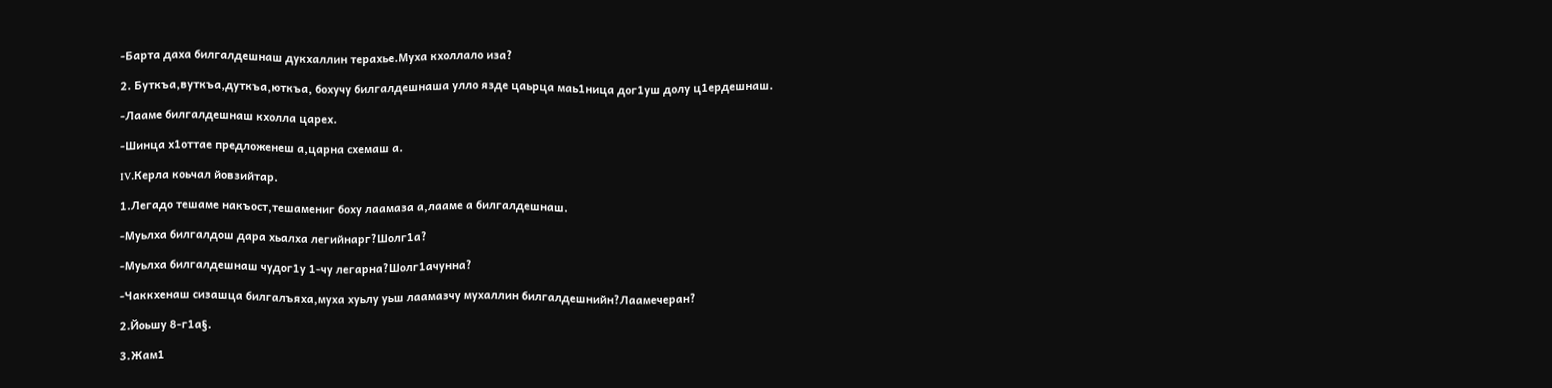-Барта даха билгалдешнаш дукхаллин терахье.Муха кхоллало иза?

2. Буткъа,вуткъа,дуткъа,юткъа, бохучу билгалдешнаша улло язде цаьрца маь1ница дог1уш долу ц1ердешнаш.

-Лааме билгалдешнаш кхолла царех.

-Шинца х1оттае предложенеш а,царна схемаш а.

ΙV.Керла коьчал йовзийтар.

1.Легадо тешаме накъост,тешамениг боху лаамаза а,лааме а билгалдешнаш.

-Муьлха билгалдош дара хьалха легийнарг?Шолг1а?

-Муьлха билгалдешнаш чудог1у 1-чу легарна?Шолг1ачунна?

-Чаккхенаш сизашца билгалъяха,муха хуьлу уьш лаамазчу мухаллин билгалдешнийн?Лаамечеран?

2.Йоьшу 8-г1а§.

3.Жам1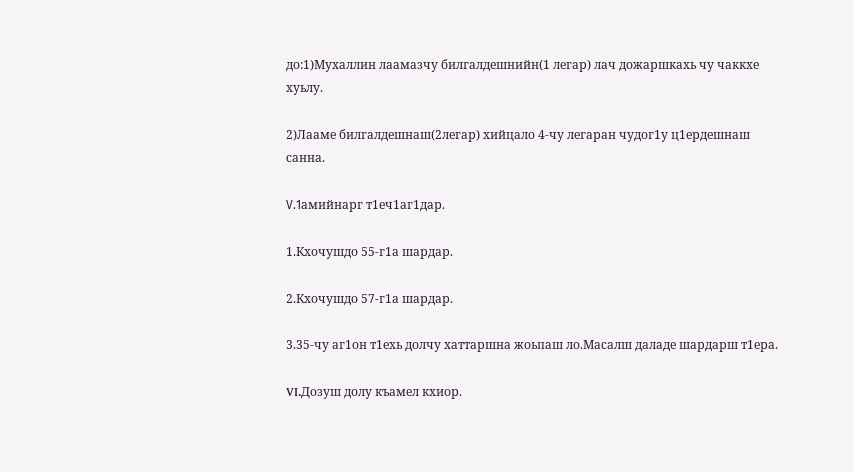до:1)Мухаллин лаамазчу билгалдешнийн(1 легар) лач дожаршкахь чу чаккхе хуьлу.

2)Лааме билгалдешнаш(2легар) хийцало 4-чу легаран чудог1у ц1ердешнаш санна.

V.1амийнарг т1еч1аг1дар.

1.Кхочушдо 55-г1а шардар.

2.Кхочушдо 57-г1а шардар.

3.35-чу аг1он т1ехь долчу хаттаршна жоьпаш ло.Масалш даладе шардарш т1ера.

VΙ.Дозуш долу къамел кхиор.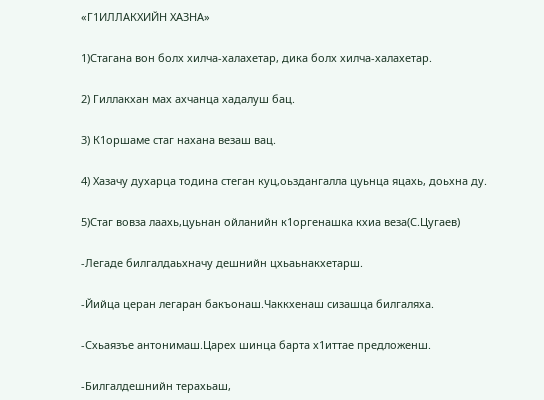«Г1ИЛЛАКХИЙН ХАЗНА»

1)Стагана вон болх хилча-халахетар, дика болх хилча-халахетар.

2) Гиллакхан мах ахчанца хадалуш бац.

3) К1оршаме стаг нахана везаш вац.

4) Хазачу духарца тодина стеган куц,оьздангалла цуьнца яцахь, доьхна ду.

5)Стаг вовза лаахь,цуьнан ойланийн к1оргенашка кхиа веза(С.Цугаев)

-Легаде билгалдаьхначу дешнийн цхьаьнакхетарш.

-Йийца церан легаран бакъонаш.Чаккхенаш сизашца билгаляха.

-Схьаязъе антонимаш.Царех шинца барта х1иттае предложенш.

-Билгалдешнийн терахьаш,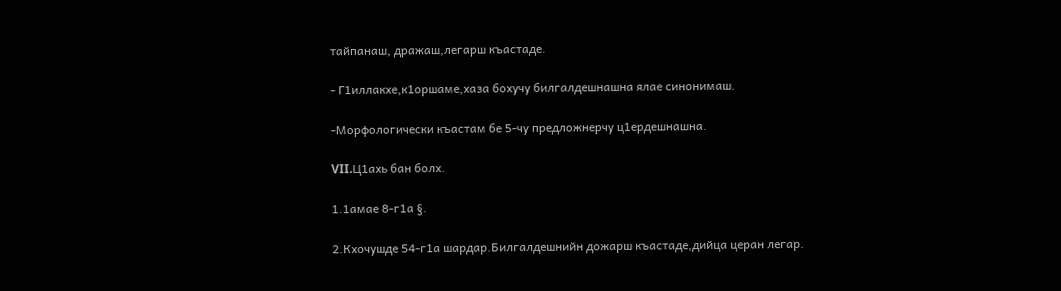тайпанаш, дражаш,легарш къастаде.

- Г1иллакхе,к1оршаме,хаза бохучу билгалдешнашна ялае синонимаш.

-Морфологически къастам бе 5-чу предложнерчу ц1ердешнашна.

VΙΙ.Ц1ахь бан болх.

1.1амае 8-г1а §.

2.Кхочушде 54-г1а шардар.Билгалдешнийн дожарш къастаде,дийца церан легар.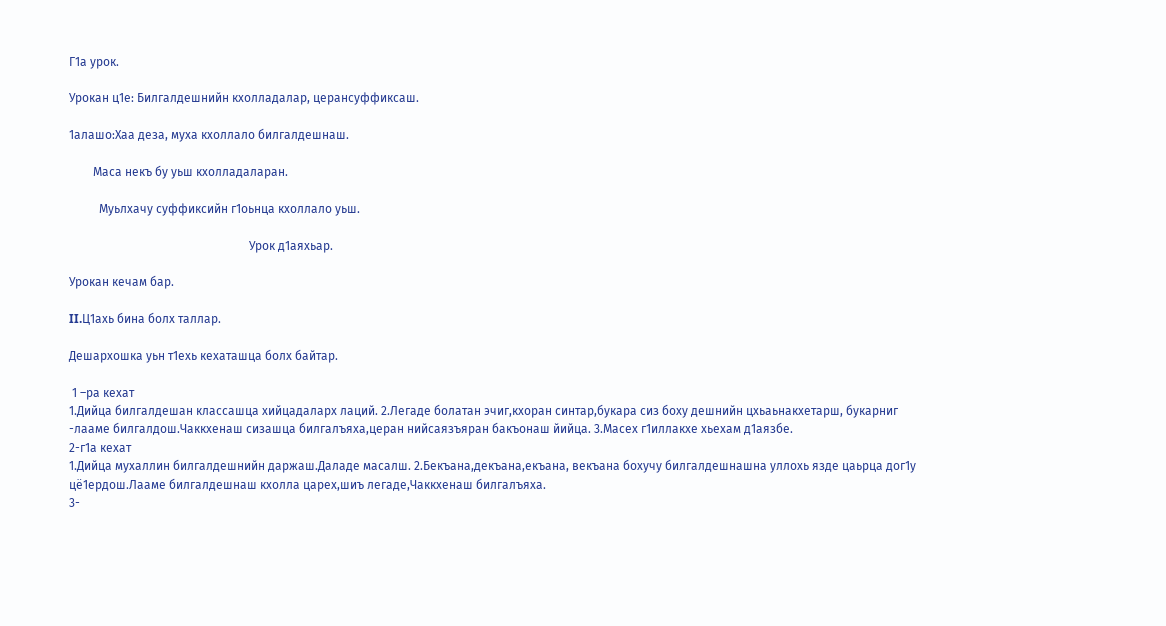Г1а урок.

Урокан ц1е: Билгалдешнийн кхолладалар, церансуффиксаш.

1алашо:Хаа деза, муха кхоллало билгалдешнаш.

        Маса некъ бу уьш кхолладаларан.

          Муьлхачу суффиксийн г1оьнца кхоллало уьш.

                                                            Урок д1аяхьар.

Урокан кечам бар.

ΙΙ.Ц1ахь бина болх таллар.

Дешархошка уьн т1ехь кехаташца болх байтар.

 1 –ра кехат
1.Дийца билгалдешан классашца хийцадаларх лаций. 2.Легаде болатан эчиг,кхоран синтар,букара сиз боху дешнийн цхьаьнакхетарш, букарниг -лааме билгалдош.Чаккхенаш сизашца билгалъяха,церан нийсаязъяран бакъонаш йийца. 3.Масех г1иллакхе хьехам д1аязбе.
2-г1а кехат
1.Дийца мухаллин билгалдешнийн даржаш.Даладе масалш. 2.Бекъана,декъана,екъана, векъана бохучу билгалдешнашна уллохь язде цаьрца дог1у цё1ердош.Лааме билгалдешнаш кхолла царех,шиъ легаде,Чаккхенаш билгалъяха.
3-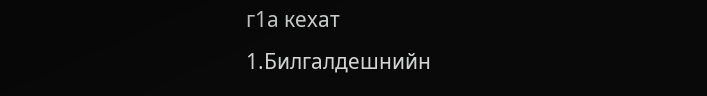г1а кехат
1.Билгалдешнийн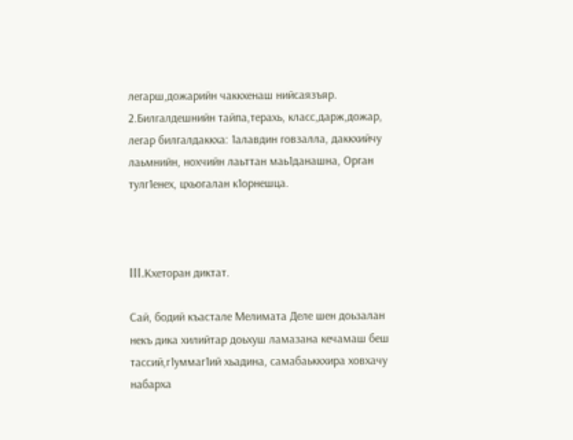легарш,дожарийн чаккхенаш нийсаязъяр. 2.Билгалдешнийн тайпа,терахь, класс,дарж,дожар, легар билгалдаккха: 1алавдин говзалла, даккхийчу лаьмнийн, нохчийн лаьттан маь1данашна, Орган тулг1енех, цхьогалан к1орнешца.



ΙΙΙ.Кхеторан диктат.

Сай, бодий къастале Мелимата Деле шен доьзалан некъ дика хилийтар доьхуш ламазана кечамаш беш тассий,г1уммаг1ий хьадина, самабаьккхира ховхачу набарха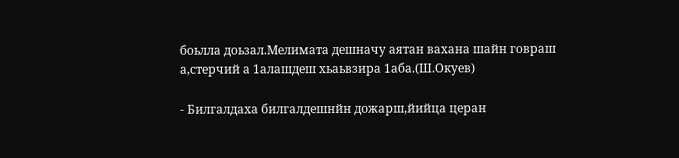боьлла доьзал.Мелимата дешначу аятан вахана шайн говраш а,стерчий а 1алашдеш хьаьвзира 1аба.(Ш.Окуев)

- Билгалдаха билгалдешнйн дожарш,йийца церан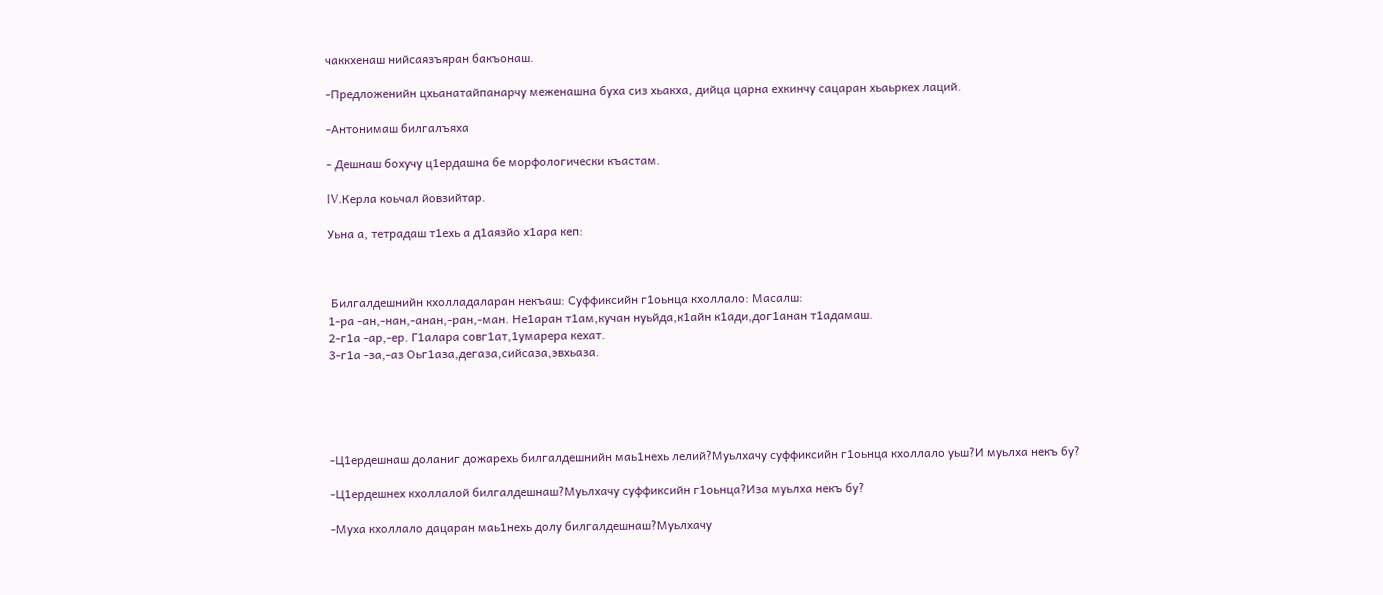чаккхенаш нийсаязъяран бакъонаш.

-Предложенийн цхьанатайпанарчу меженашна буха сиз хьакха, дийца царна ехкинчу сацаран хьаьркех лаций.

-Антонимаш билгалъяха

- Дешнаш бохучу ц1ердашна бе морфологически къастам.

ΙV.Керла коьчал йовзийтар.

Уьна а, тетрадаш т1ехь а д1аязйо х1ара кеп:



 Билгалдешнийн кхолладаларан некъаш: Суффиксийн г1оьнца кхоллало: Масалш:
1-ра -ан,-нан,-анан,-ран,-ман. Не1аран т1ам,кучан нуьйда,к1айн к1ади,дог1анан т1адамаш.
2-г1а -ар,-ер. Г1алара совг1ат,1умарера кехат.
3-г1а -за,-аз Оьг1аза,дегаза,сийсаза,эвхьаза.





-Ц1ердешнаш доланиг дожарехь билгалдешнийн маь1нехь лелий?Муьлхачу суффиксийн г1оьнца кхоллало уьш?И муьлха некъ бу?

-Ц1ердешнех кхоллалой билгалдешнаш?Муьлхачу суффиксийн г1оьнца?Иза муьлха некъ бу?

-Муха кхоллало дацаран маь1нехь долу билгалдешнаш?Муьлхачу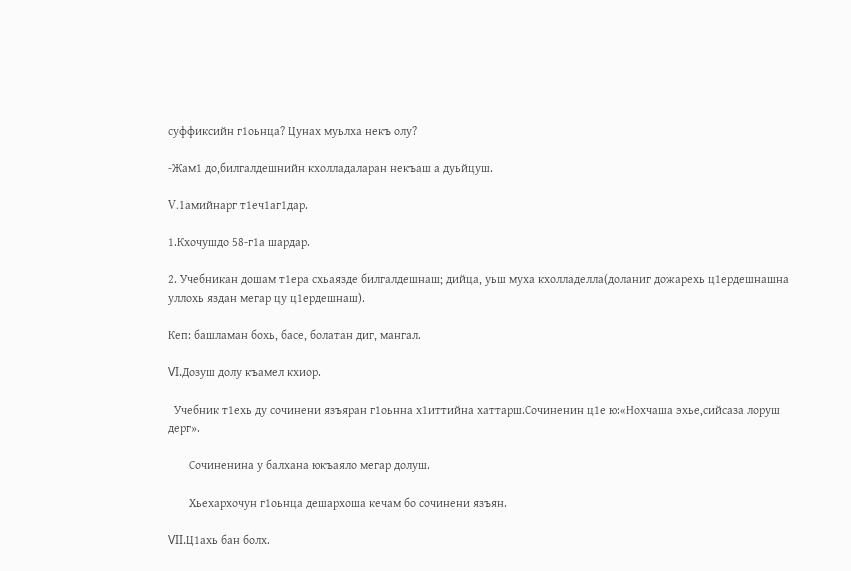суффиксийн г1оьнца? Цунах муьлха некъ олу?

-Жам1 до,билгалдешнийн кхолладаларан некъаш а дуьйцуш.

V.1амийнарг т1еч1аг1дар.

1.Кхочушдо 58-г1а шардар.

2. Учебникан дошам т1ера схьаязде билгалдешнаш; дийца, уьш муха кхолладелла(доланиг дожарехь ц1ердешнашна уллохь яздан мегар цу ц1ердешнаш).

Кеп: башламан бохь, басе, болатан диг, мангал.

VΙ.Дозуш долу къамел кхиор.

  Учебник т1ехь ду сочинени язъяран г1оьнна х1иттийна хаттарш.Сочиненин ц1е ю:«Нохчаша эхье,сийсаза лоруш дерг».

       Сочиненина у балхана юкъаяло мегар долуш.

       Хьехархочун г1оьнца дешархоша кечам бо сочинени язъян.

VΙΙ.Ц1ахь бан болх.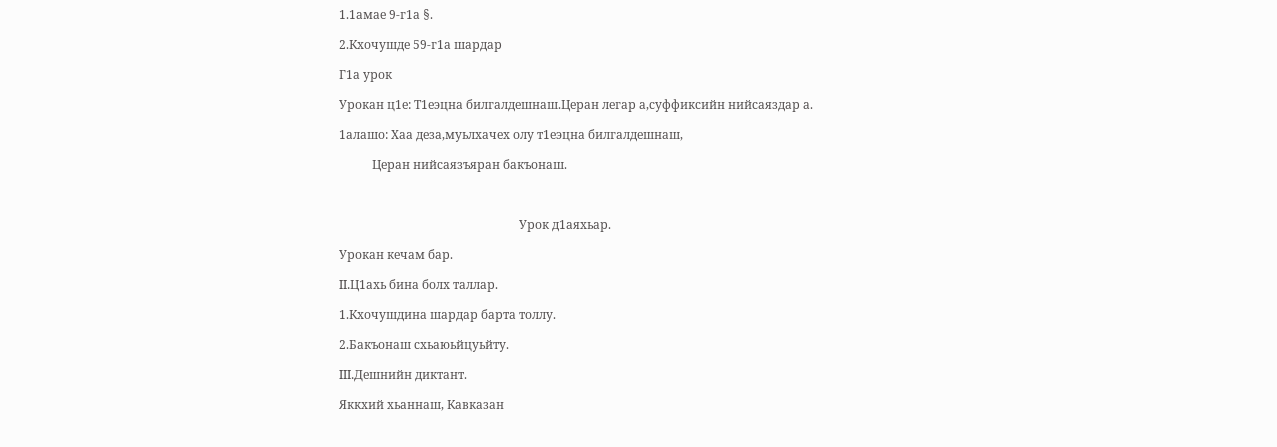1.1амае 9-г1а §.

2.Кхочушде 59-г1а шардар

Г1а урок

Урокан ц1е: Т1еэцна билгалдешнаш.Церан легар а,суффиксийн нийсаяздар а.

1алашо: Хаа деза,муьлхачех олу т1еэцна билгалдешнаш,

           Церан нийсаязъяран бакъонаш.



                                                            Урок д1аяхьар.

Урокан кечам бар.

ΙΙ.Ц1ахь бина болх таллар.

1.Кхочушдина шардар барта толлу.

2.Бакъонаш схьаюьйцуьйту.

ΙΙΙ.Дешнийн диктант.

Яккхий хьаннаш, Кавказан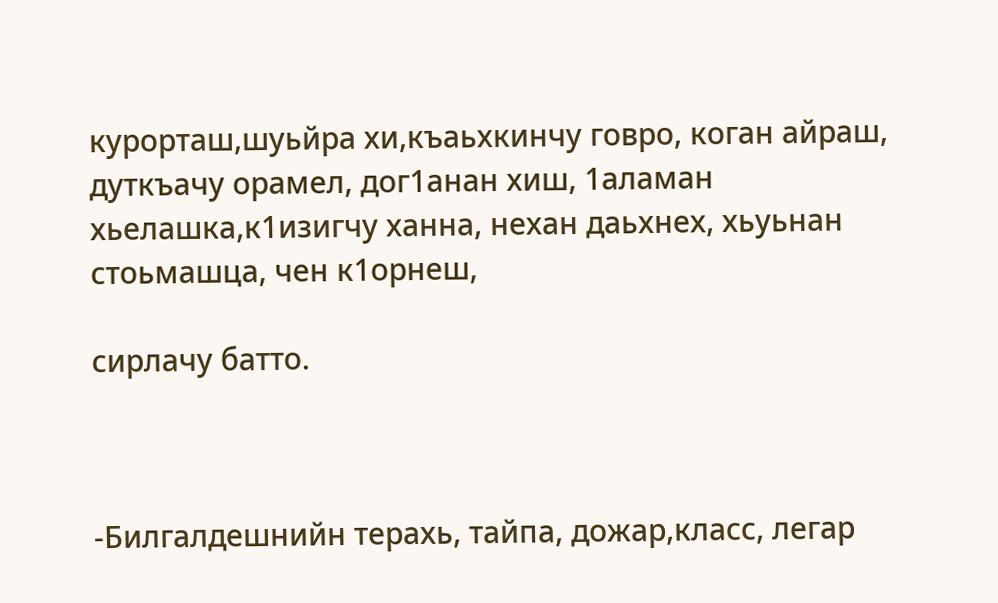курорташ,шуьйра хи,къаьхкинчу говро, коган айраш, дуткъачу орамел, дог1анан хиш, 1аламан хьелашка,к1изигчу ханна, нехан даьхнех, хьуьнан стоьмашца, чен к1орнеш,

сирлачу батто.



-Билгалдешнийн терахь, тайпа, дожар,класс, легар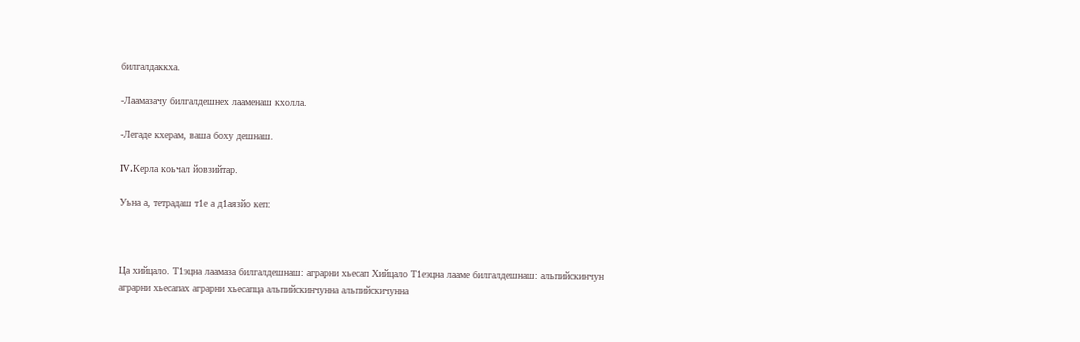билгалдаккха.

-Лаамазачу билгалдешнех лааменаш кхолла.

-Легаде кхерам, ваша боху дешнаш.

ΙV.Керла коьчал йовзийтар.

Уьна а, тетрадаш т1е а д1аязйо кеп:



Ца хийцало. Т1эцна лаамаза билгалдешнаш: аграрни хьесап Хийцало Т1еэцна лааме билгалдешнаш: альпийскинчун
аграрни хьесапах аграрни хьесапца альпийскинчунна альпийскичунна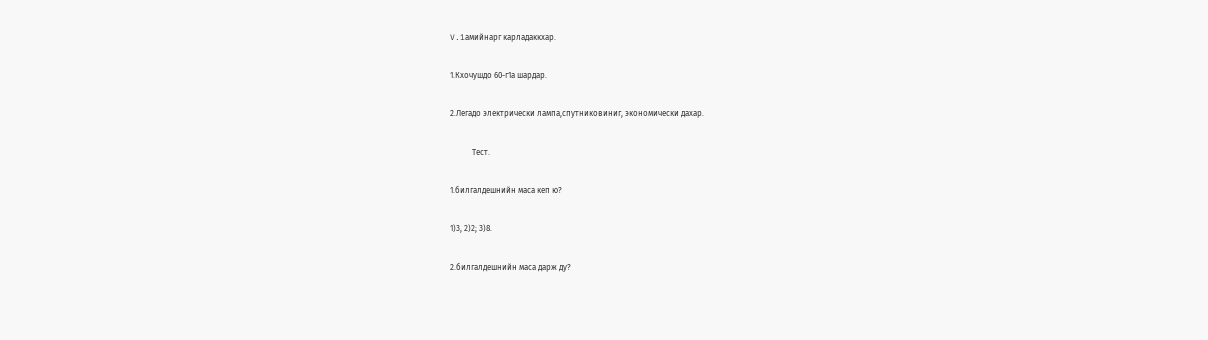V.1амийнарг карладаккхар.

1.Кхочушдо 60-г1а шардар.

2.Легадо электрически лампа,спутниковиниг, экономически дахар.

           Тест.

1.билгалдешнийн маса кеп ю?

1)3, 2)2; 3)8.

2.билгалдешнийн маса дарж ду?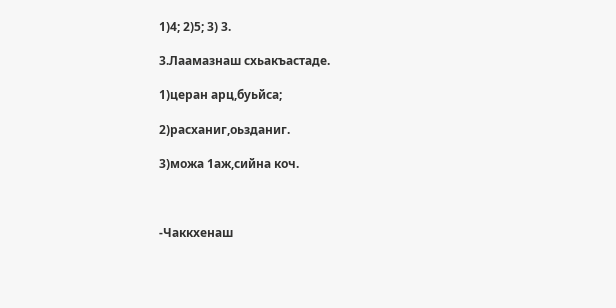1)4; 2)5; 3) 3.

3.Лаамазнаш схьакъастаде.

1)церан арц,буьйса;

2)расханиг,оьзданиг.

3)можа 1аж,сийна коч.



-Чаккхенаш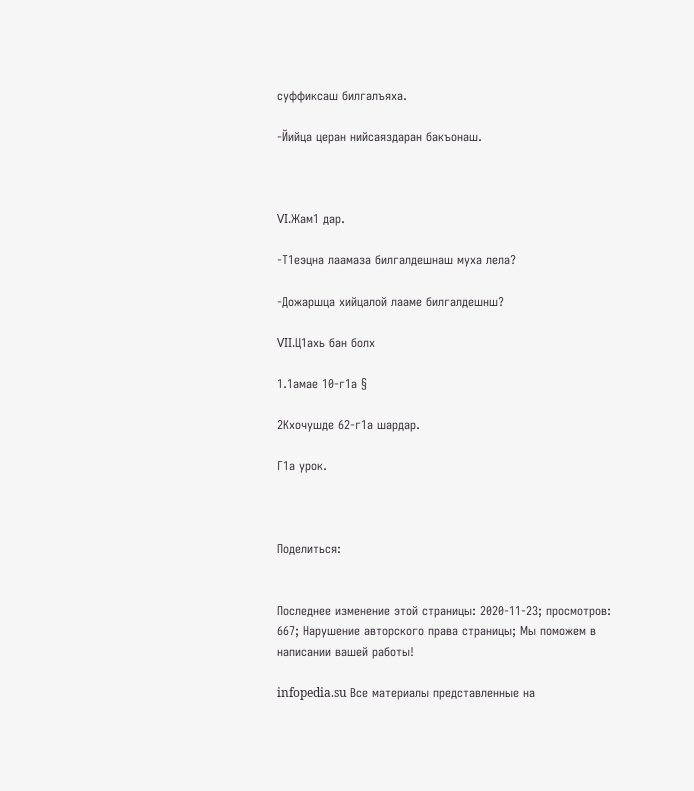суффиксаш билгалъяха.

-Йийца церан нийсаяздаран бакъонаш.



VΙ.Жам1 дар.

-Т1еэцна лаамаза билгалдешнаш муха лела?

-Дожаршца хийцалой лааме билгалдешнш?

VΙΙ.Ц1ахь бан болх

1.1амае 10-г1а §

2Кхочушде 62-г1а шардар.

Г1а урок.



Поделиться:


Последнее изменение этой страницы: 2020-11-23; просмотров: 667; Нарушение авторского права страницы; Мы поможем в написании вашей работы!

infopedia.su Все материалы представленные на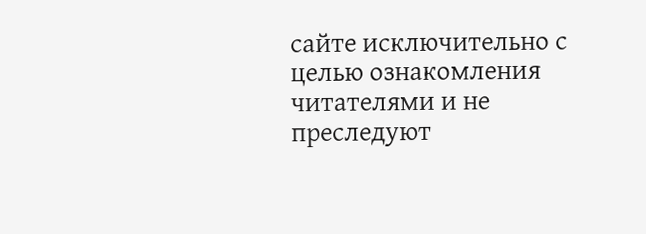сайте исключительно с целью ознакомления читателями и не преследуют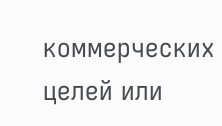коммерческих целей или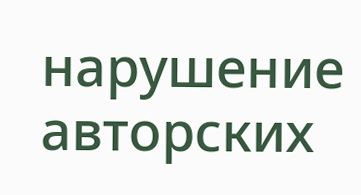нарушение авторских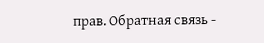прав. Обратная связь -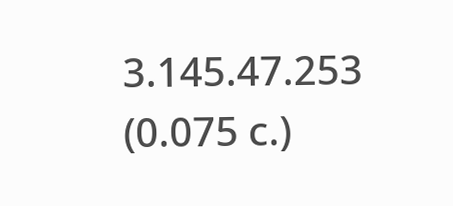3.145.47.253 (0.075 с.)